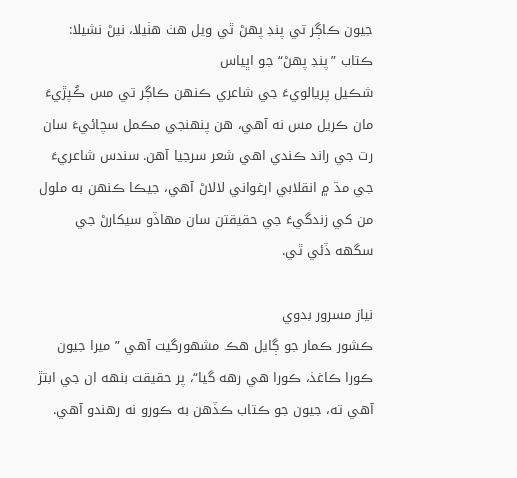جيون ڪاڳر تي پنڊ پھڻ ٿي ويل هٺ هٺيلا، نيڻ نشيلا: ڪتاب ”پنڊ پھڻ“ جو اڀياس
شڪيل پريالويءَ جي شاعري ڪنھن ڪاڳر تي مس ڪُپڙيءَ مان ڪريل مس نه آهي، هن پنھنجي مڪمل سچائيءَ سان رت جي راند ڪندي اهي شعر سرجيا آهن. سندس شاعريءَ جي مڌ ۾ انقلابي ارغواني لالاڻ آهي، جيڪا ڪنھن به ملول من کي زندگيءَ جي حقيقتن سان مھاڏو سيکارڻ جي سگهه ڏئي ٿي.

نياز مسرور بدوي
ڪشور ڪمار جو ڳايل ھڪ مشھورگيت آھي ”ميرا جيون ڪورا ڪاغذ، ڪورا هي رهه گيا“، پر حقيقت بنھه ان جي ابتڙ آهي ته، جيون جو ڪتاب ڪڏهن به ڪورو نه رهندو آھي.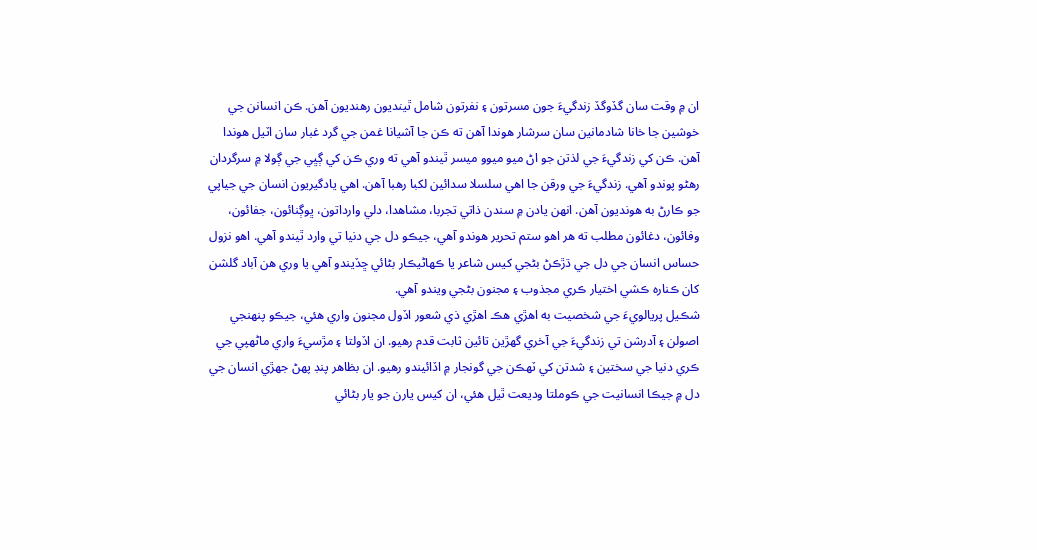ان ۾ وقت سان گڏوگڏ زندگيءَ جون مسرتون ۽ نفرتون شامل ٿينديون رهنديون آهن. ڪن انسانن جي خوشين جا خانا شادمانين سان سرشار هوندا آهن ته ڪن جا آشيانا غمن جي گرد غبار سان اٽيل هوندا آهن. ڪن کي زندگيءَ جي لذتن جو اڻ ميو ميوو ميسر ٿيندو آهي ته وري ڪن کي ڳڀي جي ڳولا ۾ سرگردان رهڻو پوندو آهي. زندگيءَ جي ورقن جا اهي سلسلا سدائين لکبا رهبا آهن. اهي يادگيريون انسان جي جياپي جو ڪارڻ به هونديون آهن. انھن يادن ۾ سندن ذاتي تجربا، مشاهدا، دلي وارداتون، ڀوڳنائون، جفائون، وفائون، دغائون مطلب ته هر اهو ستم تحرير هوندو آهي، جيڪو دل جي دنيا تي وارد ٿيندو آهي. اهو نزول حساس انسان جي دل جي ڌڙڪڻ بڻجي کيس شاعر يا ڪھاڻيڪار بڻائي ڇڏيندو آهي يا وري هن آباد گلشن کان ڪناره ڪشي اختيار ڪري مجذوب ۽ مجنون بڻجي ويندو آهي.
شڪيل پريالويءَ جي شخصيت به اهڙي هڪ اهڙي ذي شعور اڏول مجنون واري هئي، جيڪو پنھنجي اصولن ۽ آدرشن تي زندگيءَ جي آخري گهڙين تائين ثابت قدم رهيو. ان اڏولتا ۽ مڙسيءَ واري ماڻهپي جي ڪري دنيا جي سختين ۽ شدتن کي ٽھڪن جي گونجار ۾ اڏائيندو رهيو. ان بظاهر پنڊ پھڻ جھڙي انسان جي دل ۾ جيڪا انسانيت جي ڪوملتا وديعت ٿيل هئي، ان کيس يارن جو يار بڻائي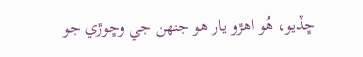ڇڏيو، هُو اهڙو يار هو جنھن جي وڇوڙي جو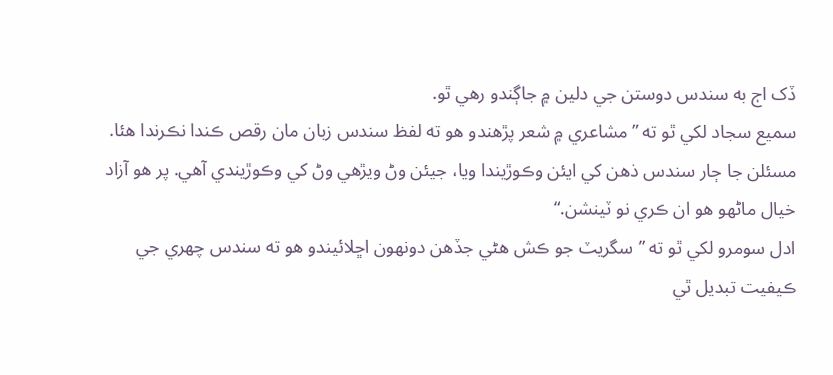ڏک اڄ به سندس دوستن جي دلين ۾ جاڳندو رهي ٿو.
سميع سجاد لکي ٿو ته ”مشاعري ۾ شعر پڙهندو هو ته لفظ سندس زبان مان رقص ڪندا نڪرندا هئا. مسئلن جا ڄار سندس ذهن کي ايئن وڪوڙيندا ويا، جيئن وڻ ويڙهي وڻ کي وڪوڙيندي آهي. پر هو آزاد خيال ماڻهو هو ان ڪري نو ٽينشن.“
ادل سومرو لکي ٿو ته ”سگريٽ جو ڪش هڻي جڏهن دونھون اڇلائيندو هو ته سندس چھري جي ڪيفيت تبديل ٿي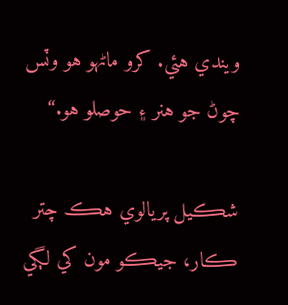ويندي هئي. کرو ماڻهو هو وٽس چوڻ جو هنر ۽ حوصلو هو.“

شڪيل پريالوي هڪ چتر ڪار، جيڪو مون کي لڳي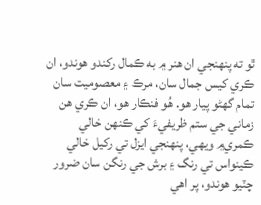ٿو ته پنھنجي ان هنر ۾ به ڪمال رکندو هوندو، ان ڪري کيس جمال سان، مرڪ ۽ معصوميت سان تمام گهڻو پيار هو. هُو فنڪار هو، ان ڪري هن زماني جي ستم ظريفيءَ کي ڪنھن خالي ڪمري۾ ويھي، پنھنجي ايزل تي رکيل خالي ڪينواس تي رنگ ۽ برش جي رنگن سان ضرور چٽيو هوندو، پر اهي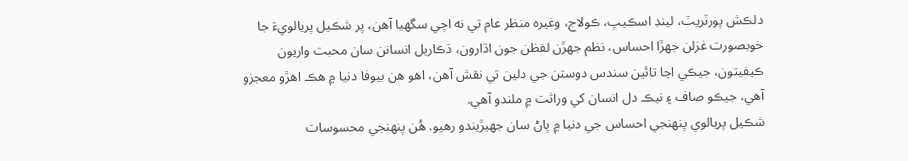دلڪش پورٽريٽ، لينڊ اسڪيپ، ڪولاج، وغيره منظر عام تي نه اچي سگهيا آهن، پر شڪيل پريالويءَ جا خوبصورت غزلن جھڙا احساس، نظم جھڙن لفظن جون اڌارون، ڌڪاريل انسانن سان محبت واريون ڪيفيتون، جيڪي اڃا تائين سندس دوستن جي دلين تي نقش آهن، اهو هن بيوفا دنيا ۾ هڪ اهڙو معجزو آهي، جيڪو صاف ۽ نيڪ دل انسان کي وراثت ۾ ملندو آهي.
شڪيل پريالوي پنھنجي احساس جي دنيا ۾ پاڻ سان جهيڙيندو رهيو. ھُن پنھنجي محسوسات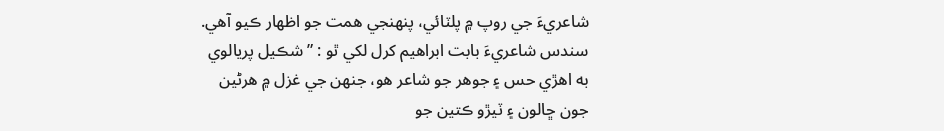شاعريءَ جي روپ ۾ پلٽائي، پنھنجي همت جو اظھار ڪيو آهي. سندس شاعريءَ بابت ابراهيم کرل لکي ٿو : ”شڪيل پريالوي به اهڙي حس ۽ جوهر جو شاعر هو، جنھن جي غزل ۾ هرڻين جون ڇالون ۽ ٽيڙو ڪتين جو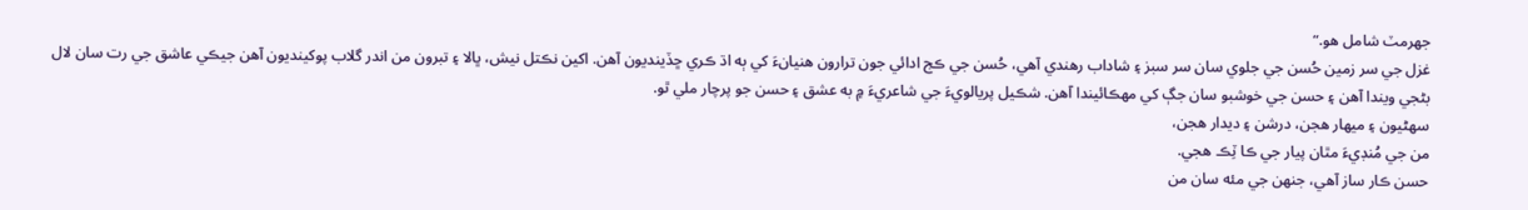جهرمٽ شامل هو.“
غزل جي سر زمين حُسن جي جلوي سان سر سبز ۽ شاداب رهندي آهي، حُسن جي ڪج ادائي جون ترارون هنيانءَ کي ٻه اڌ ڪري ڇڏينديون آهن. اکين نڪتل نيش، ڀالا ۽ تبرون من اندر گلاب پوکينديون آهن جيڪي عاشق جي رت سان لال بڻجي ويندا آهن ۽ حسن جي خوشبو سان جڳ کي مھڪائيندا آهن. شڪيل پريالويءَ جي شاعريءَ ۾ به عشق ۽ حسن جو پرچار ملي ٿو.
سھڻيون ۽ ميھار هجن، درشن ۽ ديدار هجن،
من جي مُنڊيءَ مٿان پيار جي ڪا ٽِڪ هجي.
حسن ڪار ساز آهي، جنھن جي مئه سان من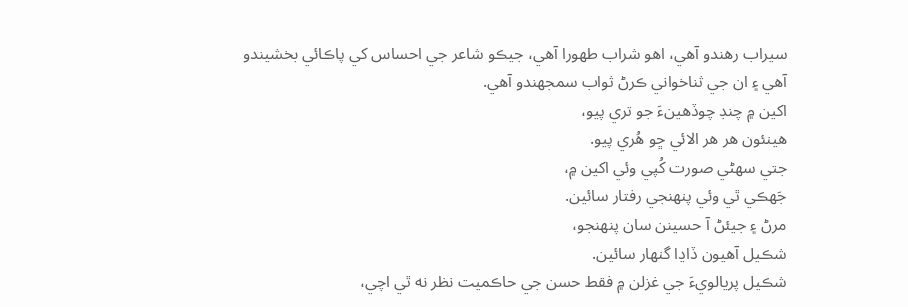سيراب رهندو آهي، اهو شراب طھورا آهي، جيڪو شاعر جي احساس کي پاڪائي بخشيندو آهي ۽ ان جي ثناخواني ڪرڻ ثواب سمجهندو آهي.
اکين ۾ چنڊ چوڏهينءَ جو تري پيو،
هينئون هر هر الائي ڇو هُري پيو.
جتي سھڻي صورت کُپي وئي اکين ۾،
جَهڪي ٿي وئي پنھنجي رفتار سائين.
مرڻ ۽ جيئڻ آ حسينن سان پنھنجو،
شڪيل آهيون ڏاڍا گنھار سائين.
شڪيل پريالويءَ جي غزلن ۾ فقط حسن جي حاڪميت نظر نه ٿي اچي،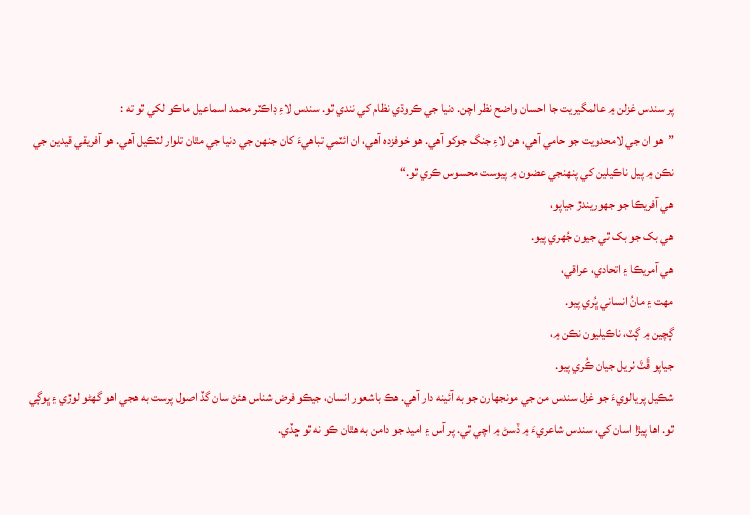پر سندس غزلن ۾ عالمگيريت جا احسان واضح نظر اچن. دنيا جي ڪروڌي نظام کي نندي ٿو. سندس لاءِ ڊاڪٽر محمد اسماعيل ماڪو لکي ٿو ته :
”هو ان جي لامحدويت جو حامي آهي، هن لاءِ جنگ جوکو آهي. هو خوفزده آهي، ان ائٽمي تباهيءَ کان جنھن جي دنيا جي مٿان تلوار لٽڪيل آهي. هو آفريقي قيدين جي نڪن ۾ پيل ناڪيلين کي پنھنجي عضون ۾ پيوست محسوس ڪري ٿو.“
هي آفريڪا جو جهوريندڙ جياپو،
هي بک جو بک ٿي جيون جُهري پيو.
هي آمريڪا ۽ اتحادي، عراقي،
مھت ۽ مانُ انساني ڀُري پيو.
ڳچين ۾ ڳٽ، ناڪيليون نڪن ۾،
جياپو ڦَٽَ ٺريل جيان ڪُري پيو.
شڪيل پريالويءَ جو غزل سندس من جي مونجهارن جو به آئينه دار آهي. هڪ باشعور انسان، جيڪو فرض شناس هئڻ سان گڏ اصول پرست به هجي اهو گهڻو لوڙي ۽ ڀوڳي ٿو. اها پيڙا اسان کي، سندس شاعريءَ ۾ ڏسڻ ۾ اچي ٿي. پر آس ۽ اميد جو دامن به هٿان ڪو نه ٿو ڇڏي.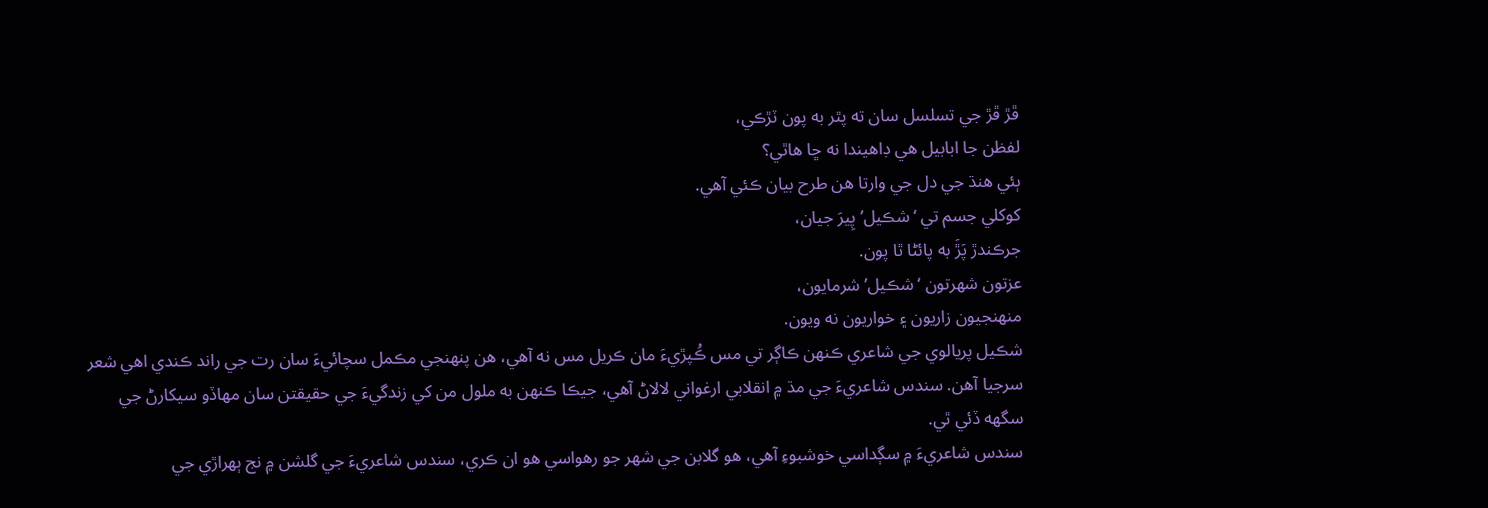ڦڙ ڦڙ جي تسلسل سان ته پٿر به پون ٽڙڪي،
لفظن جا ابابيل هي ڊاهيندا نه ڇا هاٿي؟
ٻئي هنڌ جي دل جي وارتا هن طرح بيان ڪئي آهي.
کوکلي جسم تي ‘شڪيل’ پِيرَ جيان،
جرڪندڙ پَڙَ به پائڻا ٿا پون.
عزتون شھرتون ‘شڪيل’ شرمايون،
منھنجيون زاريون ۽ خواريون نه ويون.
شڪيل پريالوي جي شاعري ڪنھن ڪاڳر تي مس ڪُپڙيءَ مان ڪريل مس نه آهي، هن پنھنجي مڪمل سچائيءَ سان رت جي راند ڪندي اهي شعر سرجيا آهن. سندس شاعريءَ جي مڌ ۾ انقلابي ارغواني لالاڻ آهي، جيڪا ڪنھن به ملول من کي زندگيءَ جي حقيقتن سان مھاڏو سيکارڻ جي سگهه ڏئي ٿي.
سندس شاعريءَ ۾ سڳداسي خوشبوءِ آهي، هو گلابن جي شھر جو رهواسي هو ان ڪري، سندس شاعريءَ جي گلشن ۾ نج ٻھراڙي جي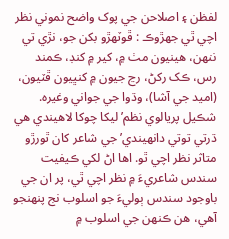لفظن ۽ اصلاحن جي پوک واضح نموني نظر اچي ٿي جھڙوڪ : ڦوٽھڙو بکن جو، نڙي تي ننھن، هينيون مٺ ۾، کير ۾ کنڊ، ڪمند رس، ڪک رکڻ، رڃ جيون ۾ کنڀيون ڦٽيون، (اميد جي آشا)، وڌوا جي جواني وغيره.
شڪيل پريالوي نظم’ليکا چوکا لاهيندي هي ڌرتي توتي دانھيندي’ جي شاعر کان ٿورڙو متاثر نظر اچي ٿو. اها اڻ لکي ڪيفيت سندس شاعريءَ ۾ نظر اچي ٿي، پر ان جي باوجود سندس ٻوليءَ جو اسلوب نج پنھنجو آهي، هن ڪنھن جي اسلوب ۾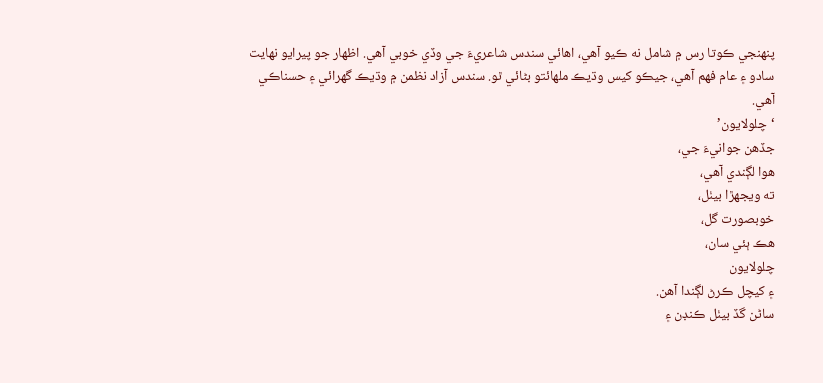پنھنجي ڪوتا رس ۾ شامل نه ڪيو آهي، اهائي سندس شاعريءَ جي وڏي خوبي آهي. اظھار جو پيرايو نھايت سادو ۽ عام فھم آهي، جيڪو کيس وڌيڪ ملھائتو بڻائي ٿو. سندس آزاد نظمن ۾ وڌيڪ گھرائي ۽ حسناڪي آهي.
‘چلولايون’
جڏهن جوانيءَ جي،
هوا لڳندي آهي،
ته ويجهڙا بيٺل،
خوبصورت گل،
هڪ ٻئي سان،
چلولايون
۽ کيچل ڪرڻ لڳندا آهن.
ساڻن گڏ بيٺل ڪنڊن ۽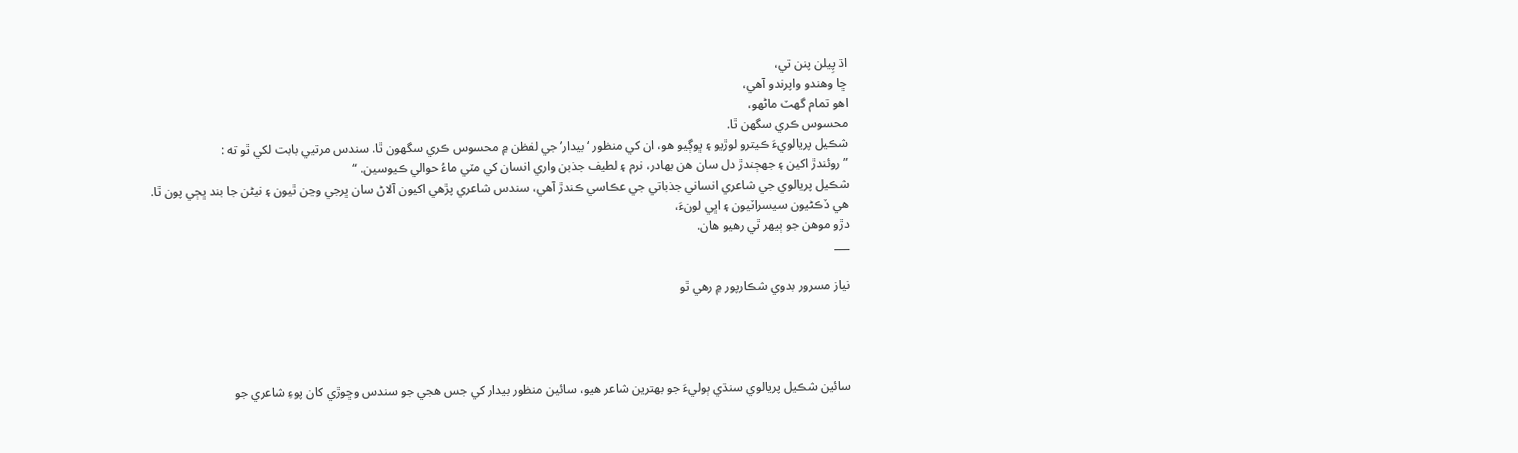اڌ پِيلن پنن تي،
ڇا وهندو واپرندو آهي،
اهو تمام گهٽ ماڻهو،
محسوس ڪري سگهن ٿا.
شڪيل پريالويءَ ڪيترو لوڙيو ۽ ڀوڳيو هو، ان کي منظور ‘بيدار’ جي لفظن ۾ محسوس ڪري سگهون ٿا. سندس مرتيي بابت لکي ٿو ته :
”روئندڙ اکين ۽ جهڄندڙ دل سان هن بھادر، نرم ۽ لطيف جذبن واري انسان کي مٽي ماءُ حوالي ڪيوسين. “
شڪيل پريالوي جي شاعري انساني جذباتي جي عڪاسي ڪندڙ آهي، سندس شاعري پڙهي اکيون آلاڻ سان ڀرجي وڃن ٿيون ۽ نيڻن جا بند ڀڄي پون ٿا.
هي ڏڪڻيون سيسراٽيون ۽ اڀي لونءَ،
دڙو موهن جو ٻيھر ٿي رهيو هان.
___

نياز مسرور بدوي شڪارپور ۾ رھي ٿو




سائين شڪيل پريالوي سنڌي ٻوليءَ جو بھترين شاعر ھيو، سائين منظور بيدار کي جس ھجي جو سندس وڇوڙي کان پوءِ شاعري جو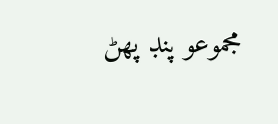مجموعو پنڊ پھڻ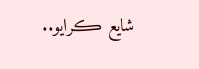شايع ڪرايو..